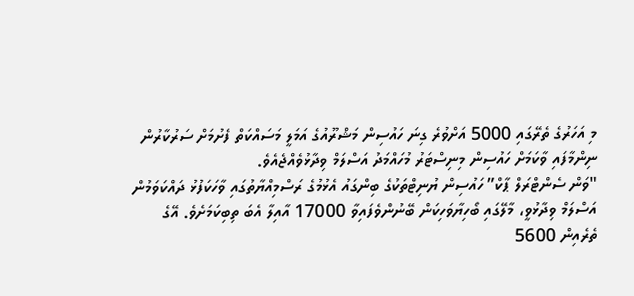މި އަހަރުގެ ތެރޭގައި 5000 އަށްވުރެ ގިނަ ހައުސިން މަޝްރޫއުގެ އަމަލީ މަސައްކަތް ފެށުމަށް ސަރުކާރުން ނިންމާފައި ވާކަމަށް ހައުސިން މިނިސްޓަރު މުހައްމަދު އަސްލަމް ވިދާޅުވެއްޖެއެވެ.
"ވަން ސެންޓްރަލް ޕާކް” ހައުސިން ޔުނިޓްތަކުގެ ބިންގައު އެޅުމުގެ ރަސްމިއްޔާތުގައި ވާހަކަފުޅު ދައްކަވަމުން އަސްލަމް ވިދާޅުވީ، މާލޭގައި ބޯހިޔާވަހިކަން ބޭނުންވެފައިވާ 17000 އާއިލާ އެބަ ތިބިކަމަށެވެ. އޭގެ ތެރެއިން 5600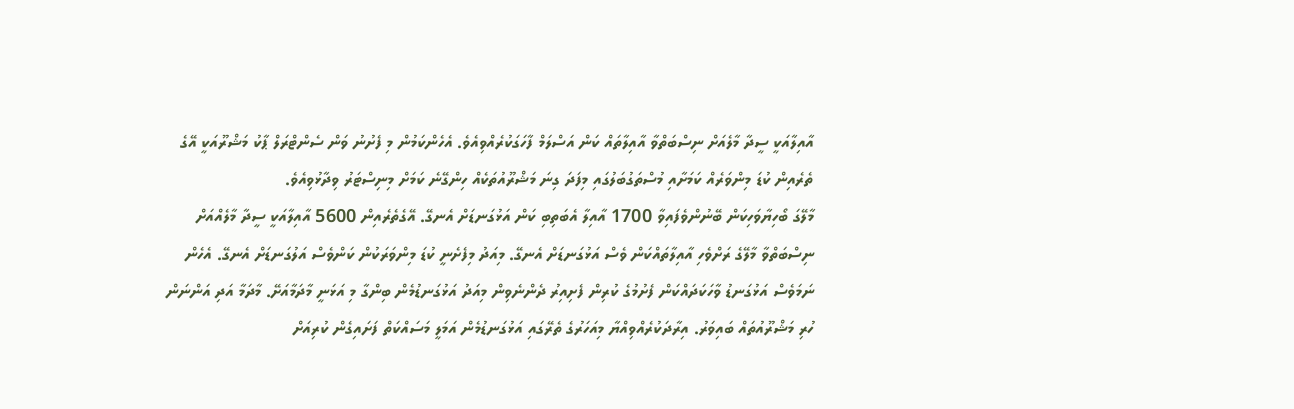އާއިލާއަކީ ސީދާ މާލެއަށް ނިސްބަތްވާ އާއިލާތައް ކަން އަސްލަމް ފާހަގަކުރެއްވިއެވެ. އެހެންކަމުން މި ފެށުނު ވަން ސެންޓްރަލް ޕާކު މަޝްރޫއަކީ އޭގެ ތެރެއިން ކުޑަ މިންވަރެއް ކަމަށާއި މުސްތަގުބަލުގައި މިފަދަ ގިނަ މަޝްރޫއުތަކެއް ހިންގޭނެ ކަމަށް މިނިސްޓަރު ވިދާޅުވިއެވެ.
މާލޭގަ ބޯހިޔާވަހިކަން ބޭނުންވެފައިވާ 1700 އާއިލާ އެބަތިބި ކަން އަޅުގަނޑަށް އެނގޭ. އޭގެތެރެއިން 5600 އާއިލާއަކީ ސީދާ މާލެއްއަށް ނިސްބަތްވާ މާލޭގެ ރަށްވެހި އާއިލާތައްކަން ވެސް އަޅުގަނޑަށް އެނގޭ. މިއަދު މިފެށެނީ ކުޑަ މިންވަރަކުން ކަންވެސް އަލުގަނޑަށް އެނގޭ. އެހެން ނަމަވެސް އަޅުގަނޑު ވާހަކަދައްކަން ފެށުމުގެ ކުރިން ފެށިއިރު ދެންނެވިން މިއަދު އަޅުގަނޑުމެން ބިންގާ މި އަޅަނީ މާދަމާއަށޭ. މާދަމާ އަދި އަންނަން ހުރި މަޝްރޫއުތައް ބައިވަރު. އިރާދަކުރެއްވިއްޔާ މިއަހަރުގެ ތެރޭގައި އަޅުގަނޑުމެން އަމަލީ މަސައްކަތް ފަށައިގެން ކުރިއަށް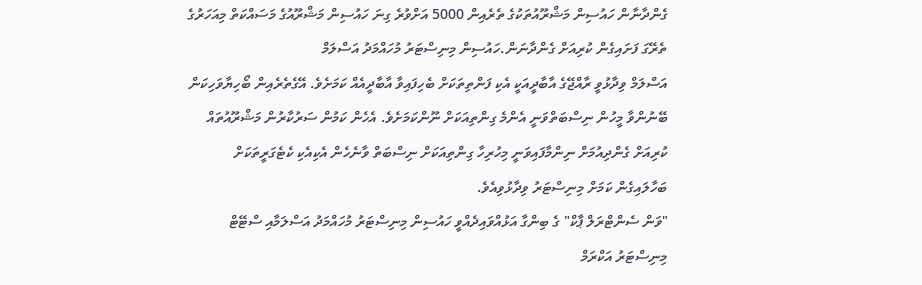ގެންދާނާން ހައުސިން މަޝްރޫއުތަކުގެ ތެރެއިން 5000 އަށްވުރެ ގިނަ ހައުސިން މަޝްރޫއުގެ މަސައްކަތް މިއަހަރުގެ ތެރޭގަ ފަށައިގެން ކުރިއަށް ގެންދާނަން.ހައުސިން މިނިސްޓަރު މުހައްމަދު އަސްލަމް
އަސްލަމް ވިދާޅުވީ ރާއްޖޭގެ އާބާދީއަކީ އެކި ފަންތިތަކަށް ބެހިފައިވާ އާބާދީއެއް ކަމަށެވެ. އޭގެތެރެއިން ބޯހިޔާވަހިކަން ބޭނުންވާ މީހުން ނިސްބަތްވަނީ އެންމެ ގިންތިއަކަށް ނޫންކަމަށެވެ. އެހެން ކަމުން ސަރުކާރުން މަޝްރޫއުތައް ކުރިއަށް ގެންދިއުމަށް ނިންމާފައިވަނީ މިހުރިހާ ގިންތިއަކަށް ނިސްބަތް ވާނެހެން އެކިއެކި ކެޓެގަރީތަކަށް ބަހާލައިގެން ކަމަށް މިނިސްޓަރު ވިދާޅުވިއެވެ.
"ވަން ސެންޓްރަލް ޕާކް" ގެ ބިންގާ އަޅުއްވައިދެއްވީ ހައުސިން މިނިސްޓަރު މުހައްމަދު އަސްލަމާއި ސްޓޭޓް މިނިސްޓަރު އަކްރަމް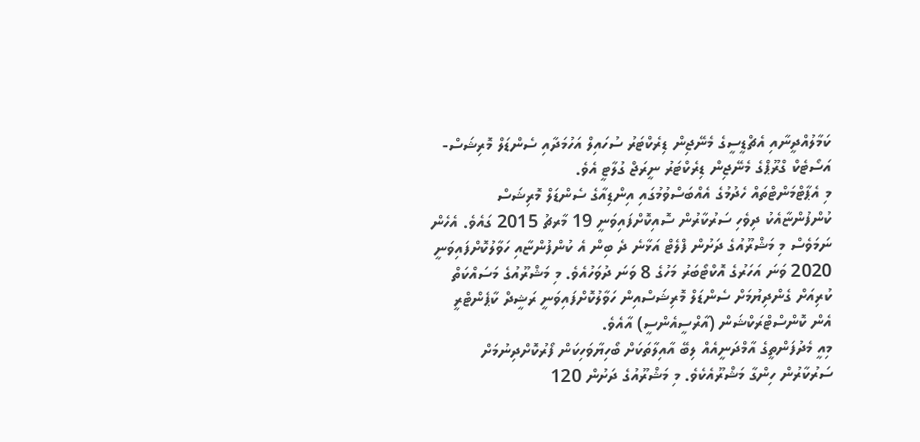ކަމާލުއްދީނާއި އެޗްޑީސީގެ މެނޭޖިން ޑިރެކްޓަރު ސުހައިލް އަހުމަދާއި ސެންޑަލް މޮރިޝަސް- އަސޯޓެކް ގްރޫޕްގެ މެނޭޖިން ޑިރެކްޓަރު ނީރަޖް ގުލާޓީ އެވެ.
މި އެޕާޓްމަންޓްތައް ހެދުމުގެ އެއްބަސްވުމުގައި އިންޑިއާގެ ސެންޑަލް މޮރިޝަސް ކުންފުންޏާއެކު ދިވެހި ސަރުކާރުން ސޮއިކޮށްފައިވަނީ 19 މާރޗު 2015 ގައެވެ. އެހެން ނަމަވެސް މި މަޝްރޫއުގެ ދަށުން ފްލެޓް އަޅާނެ ދެ ބިން އެ ކުންފުންޏާއި ހަވާލުކޮށްފައިވަނީ 2020 ވަނަ އަހަރުގެ އޮކްޓޯބަރު މަހުގެ 8 ވަނަ ދުވަހުއެވެ. މި މަޝްރޫއުގެ މަސައްކަތް ކުރިއަށް ގެންދިޔުމަށް ސެންޑަލް މޮރިޝަސްއިން ހަވާލުކޮށްފައިވަނީ ރަޝީދް ކާޕެންޓްރީ އެން ކޮންސްޓްރަކްޝަން (އާރްސީއެންސީ) އާއެވެ.
މިއީ މެދުފަންތީގެ އާމްދަނީއެއް ލިބޭ އާއިލާތަކަށް ބޯހިޔާވަހިކަން ފޯރުކޮށްދިނުމަށް ސަރުކާރުން ހިންގާ މަޝްރޫއެކެވެ. މި މަޝްރޫއުގެ ދަށުން 120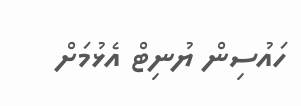ހައުސިން ޔުނިޓް އެޅުމަށް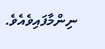ނިންމާފައިވެއެވެ.